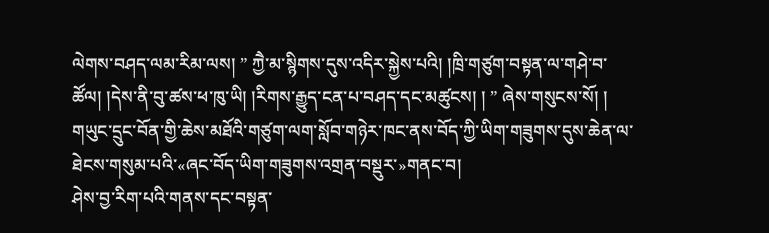ལེགས་བཤད་ལམ་རིམ་ལས། ” ཀྱཻ་མ་སྙིགས་དུས་འདིར་སྐྱེས་པའི། །ཁྲི་གཙུག་བསྟན་ལ་གཤེ་བ་ཚོལ། །དེས་ནི་བུ་ཚས་ཕ་ཁུ་ཡི། །རིགས་རྒྱུད་ངན་པ་བཤད་དང་མཚུངས། ། ” ཞེས་གསུངས་སོ། །
གཡུང་དྲུང་བོན་གྱི་ཆེས་མཐོའི་གཙུག་ལག་སློབ་གཉེར་ཁང་ནས་བོད་ཀྱི་ཡིག་གཟུགས་དུས་ཆེན་ལ་ཐེངས་གསུམ་པའི་«ཞང་བོད་ཡིག་གཟུགས་འགྲན་བསྡུར་»གནང་བ།
ཤེས་བྱ་རིག་པའི་གནས་དང་བསྟན་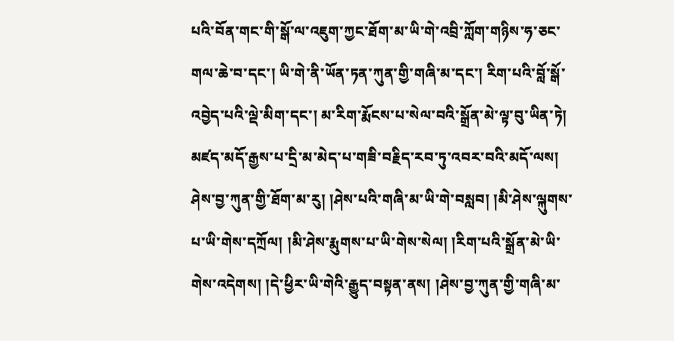པའི་བོན་གང་གི་སྒོ་ལ་འཇུག་ཀྱང་ཐོག་མ་ཡི་གེ་འབྲི་ཀློག་གཉིས་ཧ་ཅང་གལ་ཆེ་བ་དང་། ཡི་གེ་ནི་ཡོན་ཏན་ཀུན་གྱི་གཞི་མ་དང་། རིག་པའི་བློ་སྒོ་འབྱེད་པའི་ལྡེ་མིག་དང་། མ་རིག་རྨོངས་པ་སེལ་བའི་སྒྲོན་མེ་ལྟ་བུ་ཡིན་ཏེ། མཛད་མདོ་རྒྱས་པ་དྲི་མ་མེད་པ་གཟི་བརྗིད་རབ་ཏུ་འབར་བའི་མདོ་ལས། ཤེས་བྱ་ཀུན་གྱི་ཐོག་མ་རུ། །ཤེས་པའི་གཞི་མ་ཡི་གེ་བསླབ། །མི་ཤེས་ལྐུགས་པ་ཡི་གེས་དཀྲོལ། །མི་ཤེས་རྨུགས་པ་ཡི་གེས་སེལ། །རིག་པའི་སྒྲོན་མེ་ཡི་གེས་འདེགས། །དེ་ཕྱིར་ཡི་གེའི་རྒྱུད་བསྟན་ནས། །ཤེས་བྱ་ཀུན་གྱི་གཞི་མ་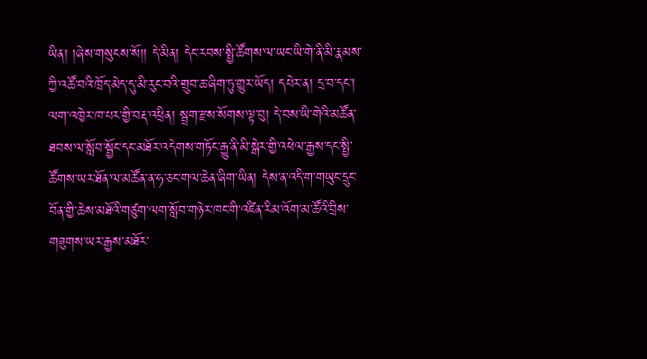ཡིན། །ཞེས་གསུངས་སོ།། དེ་མིན། དེང་རབས་སྤྱི་ཚོགས་ལ་ཡང་ཡི་གེ་ནི་མི་རྣམས་ཀྱི་འཚོ་བའི་ཁྲོད་མེད་དུ་མི་རུང་བའི་གྲུབ་ཆ་ཞིག་ཏུ་གྱུར་ཡོད། དཔེར་ན། དྲ་བ་དང་། ལག་འཁྱེར་ཁ་པར་གྱི་བརྡ་འཕྲིན། སྦྲག་རྫས་སོགས་ལྟ་བུ། དེ་བས་ཡི་གེའི་མཚོན་ཐབས་ལ་སློབ་སྦྱོང་དང་མཐོར་འདེགས་གཏོང་རྒྱུ་ནི་མི་སྒེར་གྱི་འཕེལ་རྒྱས་དང་སྤྱི་ཚོགས་ཡར་ཐོན་ལ་མཚོན་ན་ཧ་ཅང་གལ་ཆེན་ཞིག་ཡིན། དེས་ན་འདི་ག་གཡུང་དྲུང་བོན་གྱི་ཆེས་མཐོའི་གཙུག་ལག་སློབ་གཉེར་ཁང་གི་འཛིན་རིམ་འོག་མ་ཚོའི་བྲིས་གཟུགས་ཡར་རྒྱས་མཐོར་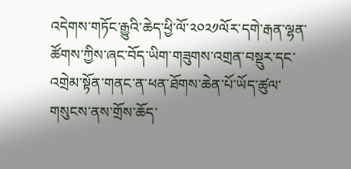འདེགས་གཏོང་རྒྱུའི་ཆེད་ཕྱི་ལོ་༢༠༢༡ལོར་དགེ་རྒན་ལྷན་ཚོགས་ཀྱིས་ཞང་བོད་ཡིག་གཟུགས་འགྲན་བསྡུར་དང་འགྲེམ་སྟོན་གནང་ན་ཕན་ཐོགས་ཆེན་པོ་ཡོད་ཚུལ་གསུངས་ནས་གྲོས་ཆོད་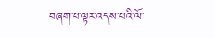བཞག་པ་ལྟར་འདས་པའི་ལོ་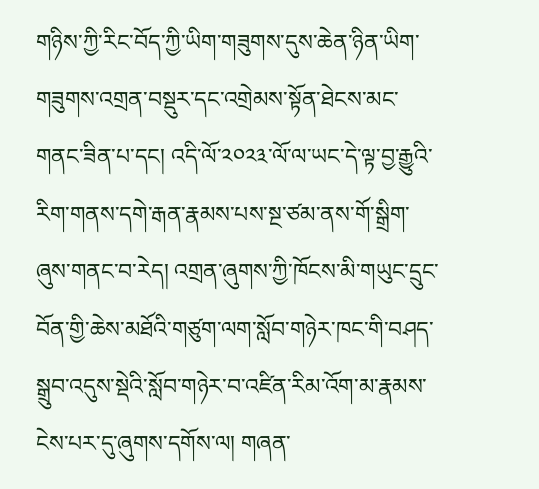གཉིས་ཀྱི་རིང་བོད་ཀྱི་ཡིག་གཟུགས་དུས་ཆེན་ཉིན་ཡིག་གཟུགས་འགྲན་བསྡུར་དང་འགྲེམས་སྟོན་ཐེངས་མང་གནང་ཟིན་པ་དང། འདི་ལོ་༢༠༢༣་ལོ་ལ་ཡང་དེ་ལྟ་བྱ་རྒྱུའི་རིག་གནས་དགེ་རྒན་རྣམས་པས་སྔ་ཙམ་ནས་གོ་སྒྲིག་ཞུས་གནང་བ་རེད། འགྲན་ཞུགས་ཀྱི་ཁོངས་མི་གཡུང་དྲུང་བོན་གྱི་ཆེས་མཐོའི་གཙུག་ལག་སློབ་གཉེར་ཁང་གི་བཤད་སྒྲུབ་འདུས་སྡེའི་སློབ་གཉེར་བ་འཛིན་རིམ་འོག་མ་རྣམས་ངེས་པར་དུ་ཞུགས་དགོས་ལ། གཞན་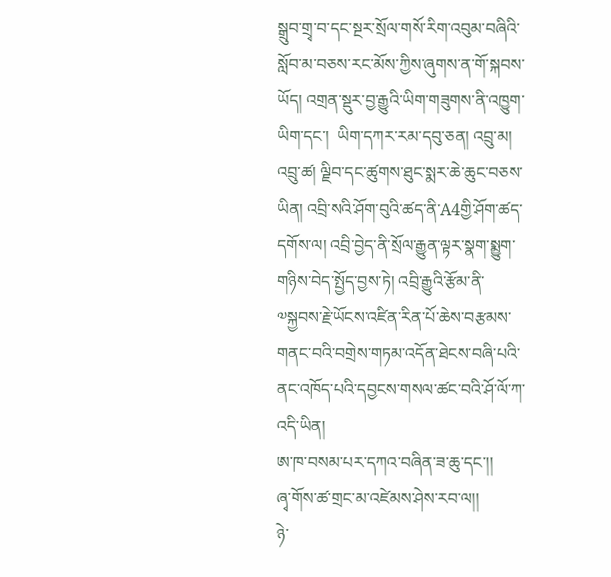སྒྲུབ་གྲྭ་བ་དང་སྔར་སྲོལ་གསོ་རིག་འབུམ་བཞིའི་སློབ་མ་བཅས་རང་མོས་ཀྱིས་ཞུགས་ན་གོ་སྐབས་ཡོད། འགྲན་སྡུར་བྱ་རྒྱུའི་ཡིག་གཟུགས་ནི་འཁྱུག་ཡིག་དང་།  ཡིག་དཀར་རམ་དབུ་ཅན། འབྲུ་མ། འབྲུ་ཚ། ལྗིབ་དང་ཚུགས་ཐུང་སྨར་ཆེ་ཆུང་བཅས་ཡིན། འབྲི་སའི་ཤོག་བུའི་ཚད་ནི་A4གྱི་ཤོག་ཚད་དགོས་ལ། འབྲི་བྱེད་ནི་སྲོལ་རྒྱུན་ལྟར་སྣག་སྨྱུག་གཉིས་བེད་སྤྱོད་བྱས་ཏེ། འབྲི་རྒྱུའི་རྩོམ་ནི་༧སྐྱབས་རྗེ་ཡོངས་འཛིན་རིན་པོ་ཆེས་བརྩམས་གནང་བའི་བགྲེས་གཏམ་འདོན་ཐེངས་བཞི་པའི་ནང་འཁོད་པའི་དབྱངས་གསལ་ཚང་བའི་ཤོ་ལོ་ཀ་འདི་ཡིན།
ཨ་ཁ་བསམ་པར་དཀའ་བཞིན་ཟ་ཆུ་དང་།།
ཞྭ་གོས་ཚ་གྲང་མ་འཛེམས་ཤེས་རབ་ལ།།
ཉེ་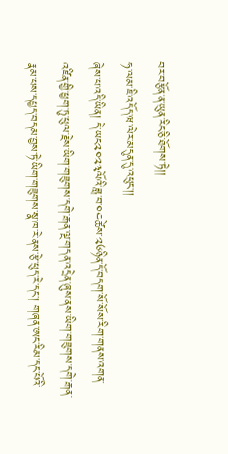བར་བརྩོན་ན་ཡུན་རིང་ཅི་ཐོགས་ཏེ།།
ཧ་ལམ་ཇི་འདོད་ཝ་ལེར་མདུན་དུ་འཕུང་།།
ཞེས་པ་འདི་ཡིན། དེ་ཡང༢༠༢༣ལོའི་ཟླ་བ་༠༤ཚེས་༢༦ཉིན་དོ་བདག་སོ་སོས་རིག་གནས་འགན་འཛིན་གྱི་ཕྱག་ཏུ་ཕུལ་རྗེས་ཡིག་གཟུགས་དགེ་རྒན་ལྔ་གདན་འདྲེན་ཞུས་ནས་ཡིག་གཟུགས་དགེ་རྒན་རྣམ་པས་དཔྱད་བདམ་བྱས་ཏེ་ཡིག་གཟུགས་སྣ་ཁ་རེ་ནས་རྩེ་ཕུད་རེ་དང་། གཞན་ཨང་རིམ་དང་པོའི་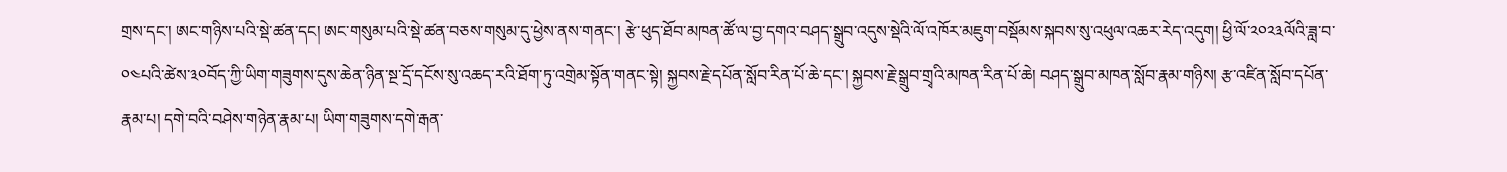གྲས་དང་། ཨང་གཉིས་པའི་སྡེ་ཚན་དང། ཨང་གསུམ་པའི་སྡེ་ཚན་བཅས་གསུམ་དུ་ཕྱེས་ནས་གནང་། རྩེ་ཕུད་ཐོབ་མཁན་ཚོ་ལ་བྱ་དགའ་བཤད་སྒྲུབ་འདུས་སྡེའི་ལོ་འཁོར་མཇུག་བསྡོམས་སྐབས་སུ་འཕུལ་འཆར་རེད་འདུག། ཕྱི་ལོ་༢༠༢༣ལོའི་ཟླ་བ་༠༤པའི་ཚེས་༣༠བོད་ཀྱི་ཡིག་གཟུགས་དུས་ཆེན་ཉིན་སྔ་དྲོ་དངོས་སུ་འཆད་རའི་ཐོག་ཏུ་འགྲེམ་སྟོན་གནང་སྟེ། སྐྱབས་རྗེ་དཔོན་སློབ་རིན་པོ་ཆེ་དང་། སྐྱབས་རྗེ་སྒྲུབ་གྲྭའི་མཁན་རིན་པོ་ཆེ། བཤད་སྒྲུབ་མཁན་སློབ་རྣམ་གཉིས། རྩ་འཛིན་སློབ་དཔོན་རྣམ་པ། དགེ་བའི་བཤེས་གཉེན་རྣམ་པ། ཡིག་གཟུགས་དགེ་རྒན་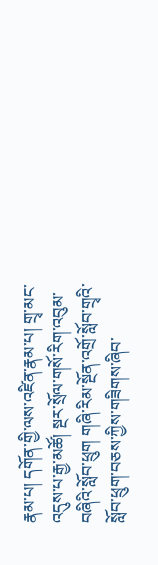རྣམ་པ། དགོན་གྱི་ལས་འཛིན་རྣམ་པ། གྲྭ་མང་འདུས་པ་རྒྱ་མཚོ། སྔར་སྲོལ་གསོ་རིག་འབུམ་བཞིའི་སློབ་ཕྲུག གཞི་རིམ་སྔོན་འགྲོ་སློབ་གྲྭའི་སློབ་ཕྲུག་བཅས་ཀྱིས་གཟིགས་ཞིབ་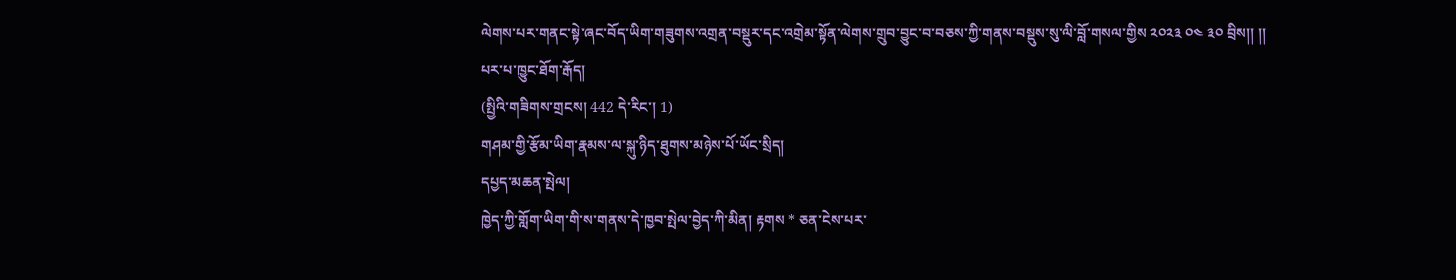ལེགས་པར་གནང་སྟེ་ཞང་བོད་ཡིག་གཟུགས་འགྲན་བསྡུར་དང་འགྲེམ་སྟོན་ལེགས་གྲུབ་བྱུང་བ་བཅས་ཀྱི་གནས་བསྡུས་སུ་ལི་བློ་གསལ་གྱིས ༢༠༢༣ ༠༤ ༣༠ བྲིས།། །།
པར་པ་ཁྱུང་ཐོག་རྒོད།
(སྤྱིའི་གཟིགས་གྲངས། 442 དེ་རིང་། 1)
གཤམ་གྱི་རྩོམ་ཡིག་རྣམས་ལ་སྐུ་ཉིད་ཐུགས་མཉེས་པོ་ཡོང་སྲིད།
དཔྱད་མཆན་སྤེལ།
ཁྱེད་ཀྱི་གློག་ཡིག་གི་ས་གནས་དེ་ཁྱབ་སྤེལ་བྱེད་ཀི་མིན། རྟགས * ཅན་ངེས་པར་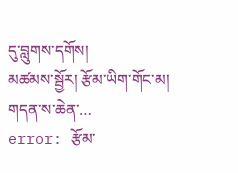དུ་བླུགས་དགོས།
མཚམས་སྦྱོར། རྩོམ་ཡིག་གོང་མ།
གདན་ས་ཆེན་…
error: རྩོམ་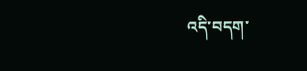འདི་བདག་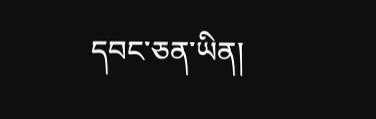དབང་ཅན་ཡིན།